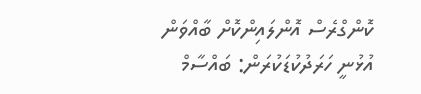ކޮންގްރެސް އޮންލައިންކޮށް ބާއްވަން އުޅުނީ ހަރަދުކުޑަކުރަން: ބައްސާމް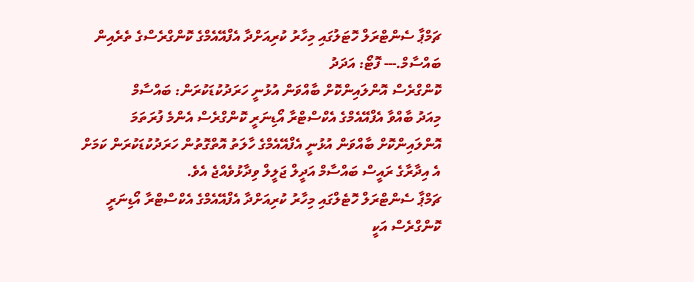ޗަމްޕާ ސެންޓްރަލް ހޮޓަލުގައި މިހާރު ކުރިއަށްދާ އެފްއޭއެމްގެ ކޮންގްރެސްގެ ތެރެއިން ބައްސާމް.--- ފޮޓޯ: އަދަދު
ކޮންގްރެސް އޮންލައިންކޮށް ބާއްވަން އުޅުނީ ހަރަދުކުޑަކުރަން: ބައްސާމް
މިއަދު ބާއްވާ އެފްއޭއެމްގެ އެކްސްޓްރާ އޯޑިނަރީ ކޮންގްރެސް އެންމެ ފުރަތަމަ އޮންލައިންކޮށް ބާއްވަން އުޅުނީ އެފްއޭއެމްގެ ހާލަތު އޮތްގޮތުން ހަރަދުކުޑަކުރަން ކަމަށް އެ އިދާރާގެ ރައީސް ބައްސާމް އަދީލް ޖަލީލް ވިދާޅުވެއްޖެ އެވެ.
ޗަމްޕާ ސެންޓްރަލް ހޮޓެލްގައި މިހާރު ކުރިއަށްދާ އެފްއޭއެމްގެ އެކްސްޓްރާ އޯޑިނަރީ ކޮންގްރެސް އަކީ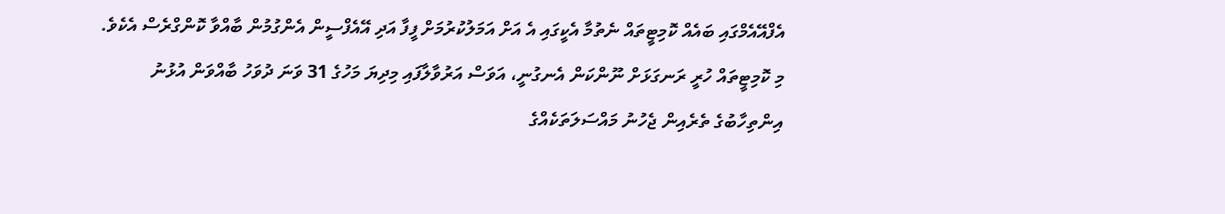އެފްއޭއެމްގައި ބައެއް ކޮމިޓީތައް ނެތުމާ އެކީގައި އެ އަށް އަމަލުކުރުމަށް ފީފާ އަދި އޭއެފްސީން އެންގުމުން ބާއްވާ ކޮންގްރެސް އެކެވެ. މި ކޮމިޓީތައް ހުރީ ރަނގަޅަށް ނޫންކަން އެނގުނީ، އަވަސް އަރުވާލާފައި މިދިޔަ މަހުގެ 31 ވަނަ ދުވަހު ބާއްވަން އުޅުނު އިންތިހާބުގެ ތެރެއިން ޖެހުނު މައްސަލަތަކެއްގެ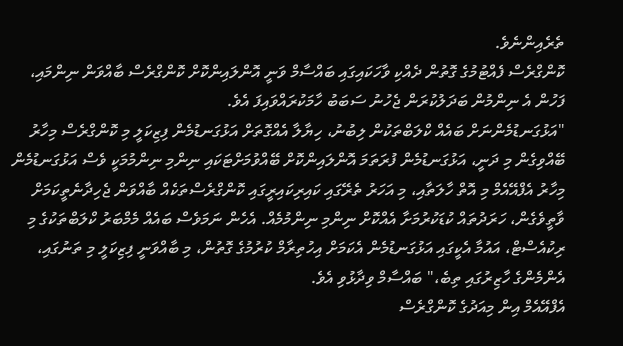ތެރެއިންނެވެ.
ކޮންގްރެސް ފެއްޓުމުގެ ގޮތުން ދެއްކި ވާހަކައިގައި ބައްސާމް ވަނީ އޮންލައިންކޮށް ކޮންގްރެސް ބާއްވަން ނިންމައި، ފަހުން އެ ނިންމުން ބަދަލުކުރަން ޖެހުނު ސަބަބު ހާމަކުރައްވައިފަ އެވެ.
"އަޅުގަނޑުމެންނަށް ބައެއް ކްލަބްތަކުން ލިބުނު، ހިޔާލާ އެއްގޮތަށް އަޅުގަނޑުމެން ފިޒިކަލީ މި ކޮންގްރެސް މިހާރު ބޭއްވިގެން މި ދަނީ، އަޅުގަނޑުމެން ފުރަތަމަ އޮންލައިންކޮށް ބޭއްވުމަށްޓަކައި ނިންމި ނިންމުމަކީ ވެސް އަޅުގަނޑުމެން މިހާރު އެފްއޭއެމް މި އޮތް ހާލަތާއި، މި އަހަރު ތެރޭގައި ކައިރިކައިރީގައި ކޮންގްރެސްތަކެއް ބާއްވަން ޖެހިދާނެތީކަމަށް ވާތީވެގެން، ހަރަދުތައް ކުޑަކުރުމަށާ އެއްކޮށް ނިންމި ނިންމުމެއް. އެހެން ނަމަވެސް ބައެއް މެމްބަރު ކްލަބްތަކުގެ މި ރިކުއެސްޓް، އައުމާ އެކީގައި އަޅުގަނޑުމެން އެކަމަށް އިހުތިރާމް ކުރުމުގެ ގޮތުން، މި ބާއްވަނީ ފިޒިކަލީ މި ތަނުގައި، އެންމެންގެ ހާޒިރުގައި ތިބެ،" ބައްސާމް ވިދާޅުވި އެވެ.
އެފްއޭއެމް އިން މިއަދުގެ ކޮންގްރެސް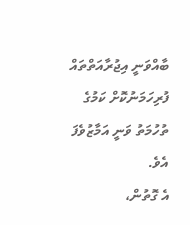ބާއްވަނީ އިޖުރާއަތްތައް ފުރިހަމަނުކޮށް ކަމުގެ ތުހުމަތު ވަނީ އަމާޒުވެފަ އެވެ.
އެ ގޮތުން،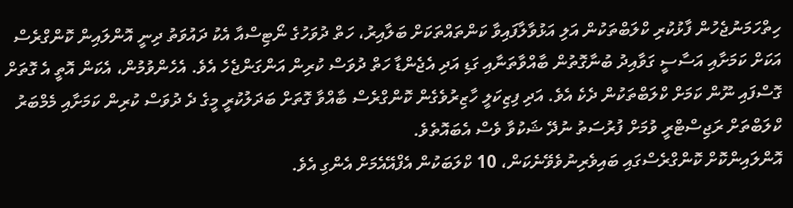ހިތްހަމަނުޖެހުން ފާޅުކުރި ކްލަބްތަކުން އަލި އަޅުވާލާފައިވާ ކަންތައްތަކަށް ބަލާއިރު، ހަތް ދުވަހުގެ ނޯޓިސްއާ އެކު ދައުވަތު ދިނީ އޮންލައިން ކޮންގްރެސް އަކަށް ކަމަށާއި އަސާސީ ގަވާއިދު ބުނާގޮތުން ބާއްވާތަނާއި ގަޑި އަދި އެޖެންޑާ ހަތް ދުވަސް ކުރިން އަންގަންޖެހެ އެވެ. އެހެންވުމުން، އެކަން އޮތީ އެ ގޮތަށް ގޮސްފައި ނޫން ކަމަށް ކްލަބްތަކުން ދެކެ އެވެ. އަދި ފިޒިކަލީ ހާޒިރުވެގެން ކޮންގްރެސް ބާއްވާ ގޮތަށް ބަދަލުކުރީ މީގެ ދެ ދުވަސް ކުރިން ކަމަށާއި މެމްބަރު ކްލަބްތަށް ރަޖިސްޓްރީ ވުމަށް ފުރުސަތު ނުދޭ ޝަކުވާ ވެސް އެބައޮތެވެ.
އޮންލައިންކޮށް ކޮންގްރެސްގައި ބައިވެރިނުވެވޭނެކަން، 10 ކްލަބަކުން އެފްއޭއެމަށް އެންގި އެވެ.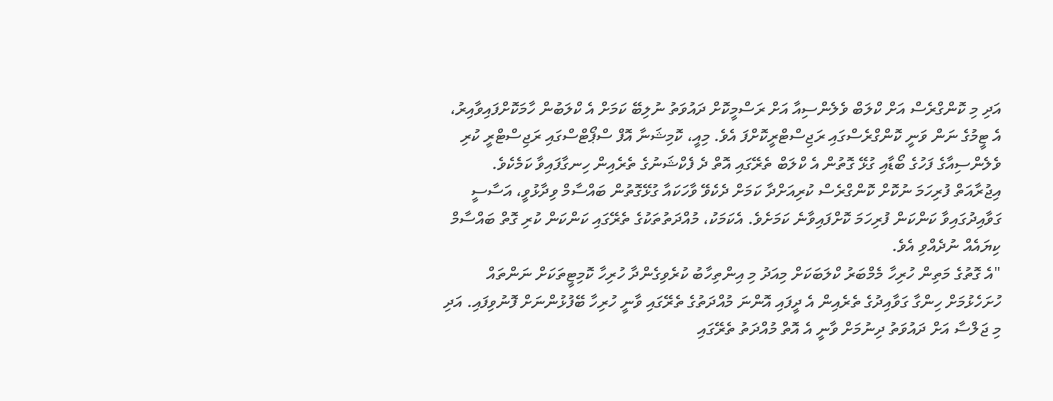އަދި މި ކޮންގްރެސް އަށް ކްލަބް ވެލެންސިއާ އަށް ރަސްމީކޮށް ދައުވަތު ނުލިބޭ ކަމަށް އެ ކްލަބުން ހާމަކޮށްފައިވާއިރު، އެ ޓީމުގެ ނަން ވަނީ ކޮންގްރެސްގައި ރަޖިސްޓްރީކޮށްފަ އެވެ. މިއީ، ކޮމިޝަނާ އޮފް ސްޕޯޓްސްގައި ރަޖިސްޓްރީ ކުރި ވެލެންސިއާގެ ފަހުގެ ބޯޑާއި ގުޅޭ ގޮތުން އެ ކްލަބް ތެރޭގައި އޮތް ދެ ފެކްޝަނުގެ ތެރެއިން ހިނގާފައިވާ ކަމެކެވެ.
އިޖުރާއަތް ފުރިހަމަ ނުކޮށް ކޮންގްރެސް ކުރިއަށްދާ ކަމަށް ދެކެވޭ ވާހަކައާ ގުޅޭގޮތުން ބައްސާމް ވިދާޅުވީ، އަސާސީ ގަވާއިދުގައިވާ ކަންކަން ފުރިހަމަ ކޮށްފައިވާނެ ކަމަށެވެ. އެކަމަކު، މުއްދަތުތަކުގެ ތެރޭގައި ކަންކަން ކުރި ގޮތް ބައްސާމް ކިޔައެއް ނުދެއްވި އެވެ.
"އެ ގޮތުގެ މަތިން ހުރިހާ މެމްބަރު ކްލަބަކަށް މިއަދު މި އިންތިހާބު ކުރެވިގެންދާ ހުރިހާ ކޮމިޓީތަކަށް ނަންތައް ހުށަހެޅުމަށް ހިންގާ ގަވާއިދުގެ ތެރެއިން އެ ދީފައި އޮންނަ މުއްދަތުގެ ތެރޭގައި ވާނީ ހުރިހާ ބޭފުޅުންނަށް ފޮނުވިފައި. އަދި މި ޖަލްސާ އަށް ދައުވަތު ދިނުމަށް ވާނީ އެ އޮތް މުއްދަތު ތެރޭގައި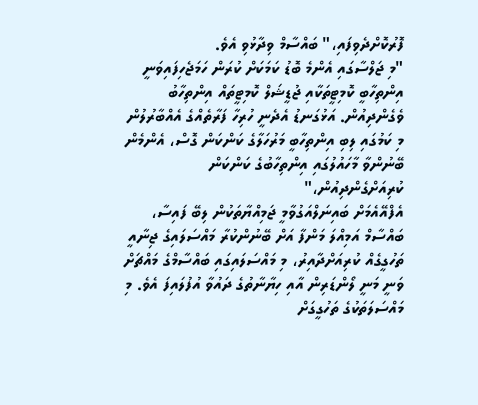ފޮރުކޮށްދެވިފައި،" ބައްސާމް ވިދާޅުވި އެވެ.
"މި ޖަލްސާގައި އެންމެ ބޮޑު ކަމަކަށް ކުރަން ހަމަޖެހިފައިވަނީ އިންތިހާބީ ކޮމިޓީތަކާއި ޖުޑީޝަލް ކޮމިޓީތައް އިންތިހާބު ވެގެންދިއުން. އަޅުގަނޑު އެދެނީ ހުރިހާ ފަރާތެއްގެ އެއްބާރުލުން މި ކަމުގައި ލިބި އިންތިހާބީ މަރުހަލާގެ ކަންކަން ގޮސް، އެންމެން ބޭނުންވާ މާހައުލުގައި އިންތިހާބުގެ ކަންކަން ކުރިއަށްގެންދިއުން،"
އެފްއޭއެމަށް ބައިނަލްއަގުވާމީ ޖަމިއްޔާތަކުން ލިބޭ ފައިސާ، ބައްސާމް އަމިއްލަ މަންފާ އަށް ބޭނުންކުރާ މައްސަލައިގެ ޖިނާއީ ތަހުގީގެއް ކުރިއަށްދާއިރު، މި މައްސަލައިގައި ބައްސާމްގެ މައްޗަށް ވަނީ މަނީ ލޯންޑަރިން އާއި ހިޔާނާތުގެ ދައުވާ އުފުލައިފަ އެވެ. މި މައްސަލަތަކުގެ ތަހުގީގަށް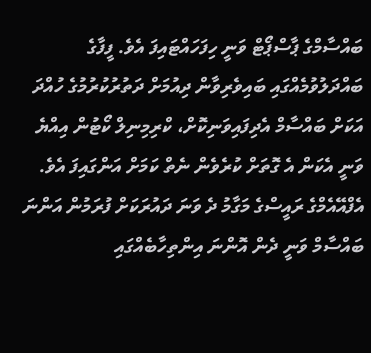ބައްސާމްގެ ޕާސްޕޯޓް ވަނީ ހިފަހައްޓައިފަ އެވެ. ފީފާގެ ބައްދަލުވުމެއްގައި ބައިވެރިވާން ދިއުމަށް ދަތުރުކުރުމުގެ ހުއްދަ އަކަށް ބައްސާމް އެދިފައިވަނިކޮށް، ކްރިމިނިލް ކޯޓުން އިއްޔެ ވަނީ އެކަން އެ ގޮތަށް ކުރެވެން ނެތް ކަމަށް އަންގައިފަ އެވެ.
އެފްއޭއެމްގެ ރައީސްގެ މަގާމު ދެ ވަނަ ދައުރަކަށް ފުރަމުން އަންނަ ބައްސާމް ވަނީ ދެން އޮންނަ އިންތިހާބެއްގައި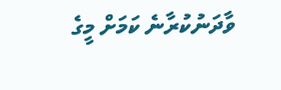ވާދަނުކުރާނެ ކަމަށް މީގެ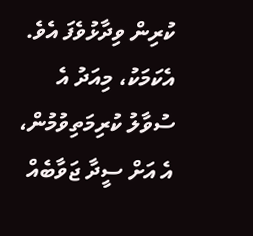ކުރިން ވިދާޅުވެފަ އެވެ. އެކަމަކު، މިއަދު އެ ސުވާލު ކުރިމަތިވުމުން، އެ އަށް ސީދާ ޖަވާބެއް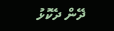ދޭން ދެކޮޅު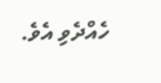ހެއްދެވި އެވެ.